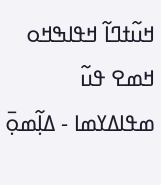ߞߎ߬ߙߣߊ߬ ߞߟߊߒߞߋ ߞߘߐ ߟߎ߬ ߘߟߊߡߌߘߊ - ߡߊ߲߬ߘߋ߲߫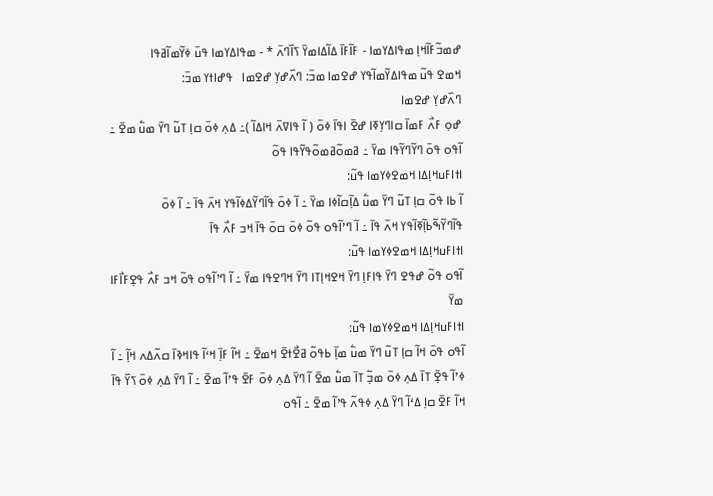ߝߘߏ߬ߓߊ߬ߞߊ߲ ߘߟߊߡߌߘߊ - ߓߊ߬ߓߊ߫ ߡߊ߬ߡߊߘߌ߫ ߖߊ߰ߣߍ߫ * - ߘߟߊߡߌߘߊ ߟߎ߫ ߦߌ߬ߘߊ߬ߥߟߊ
ߞߘߐ ߟߎ߬ ߘߟߊߡߌ߬ߘߊ߬ߟߌ ߝߐߘߊ ߘߏ߫: ߣߍ߰ߝߌ߲ ߝߐߘߊ   ߟߝߊߙߌ ߘߏ߫:
ߣߍ߰ߝߌ߲ ߝߐߘߊ
ߝߋ߲ ߓߍ߯ ߓߘߊ߫ ߛߊߣߌ߲ߧߊ ߝߐ߫ ߊߟߊ߫ ߦߋ߫ ( ߊ߬ ߟߊߜߍ߫ ߞߊߡߊ߬ )߸ ߡߍ߲ ߦߋ߫ ߛߊ߲ ߠߎ߬ ߣߌ߫ ߘߎ߱ ߘߐ߫ ߸ ߊ߬ߟߋ ߟߋ߫ ߣߌ߬ߣߌ߬ߟߊ ߘߌ߫ ߸ ߥߘߋ߬ߥߘߋ߬ߟߌ߬ߟߊ ߟߋ߬
ߊߙߊߓߎߞߊ߲ߡߊ ߞߘߐߦߌߘߊ ߟߎ߬:
ߊ߬ ߕߊ ߟߋ߬ ߛߊ߲ ߠߎ߬ ߣߌ߫ ߘߎ߱ ߡߊ߲߬ߛߊ߬ߦߊ ߘߌ߫ ߸ ߊ߬ ߦߋ߫ ߟߊ߬ߣߌ߬ߡߦߊ߬ߟߌ ߞߍ߫ ߟߊ߫ ߸ ߊ߬ ߦߋ߫ ߟߊ߬ߣߌ߬ߒ߬ߕߊ߲߬ߧߊ߬ߟߌ ߞߍ߫ ߟߊ߫ ߸ ߊ߬ ߣߴߊ߬ߟߋ ߟߋ߬ ߦߋ߫ ߛߋ߫ ߟߊ߫ ߞߏ ߓߍ߯ ߟߊ߫
ߊߙߊߓߎߞߊ߲ߡߊ ߞߘߐߦߌߘߊ ߟߎ߬:
ߊ߬ߟߋ ߟߋ߬ ߝߟߐ ߣߌ߫ ߟߊߓߊ߲ ߣߌ߫ ߞߐߞߊ߲ߠߊ ߣߌ߫ ߞߣߐߟߊ ߘߌ߫ ߸ ߊ߬ ߣߴߊ߬ߟߋ ߟߋ߬ ߞߏ ߓߍ߯ ߟߐ߲ߓߊ߯ߓߊ ߘߌ߫
ߊߙߊߓߎߞߊ߲ߡߊ ߞߘߐߦߌߘߊ ߟߎ߬:
ߊ߬ߟߋ ߟߋ߫ ߞߊ߬ ߛߊ߲ ߠߎ߬ ߣߌ߫ ߘߎ߱ ߘߊ߲߫ ߕߟߋ߬ ߥߐ߯ߙߐ߫ ߞߘߐ߫ ߸ ߞߊ߬ ߓߊ߲߫ ߞߵߊ߬ ߟߊߞߢߊ߫ ߛߍ߬ߡߍ ߞߊ߲߬ ߸ ߊ߬ ߦߴߊ߬ ߟߐ߲߫ ߠߊ߫ ߡߍ߲ ߦߋ߫ ߘߏ߲߬ ߠߊ߫ ߘߎ߱ ߘߐ߫ ߊ߬ ߣߌ߫ ߡߍ߲ ߦߋ߫ ߓߐ߫ ߟߴߊ߬ ߘߐ߫ ߸ ߊ߬ ߣߌ߫ ߡߍ߲ ߦߋ߫ ߖߌ߰ ߟߊ߫ ߞߊ߬ ߓߐ߫ ߛߊ߲ ߡߵߊ߬ ߣߌ߫ ߡߍ߲ ߦߟߍ߬ ߟߴߊ߬ ߘߐ߫ ߸ ߊ߬ߟߋ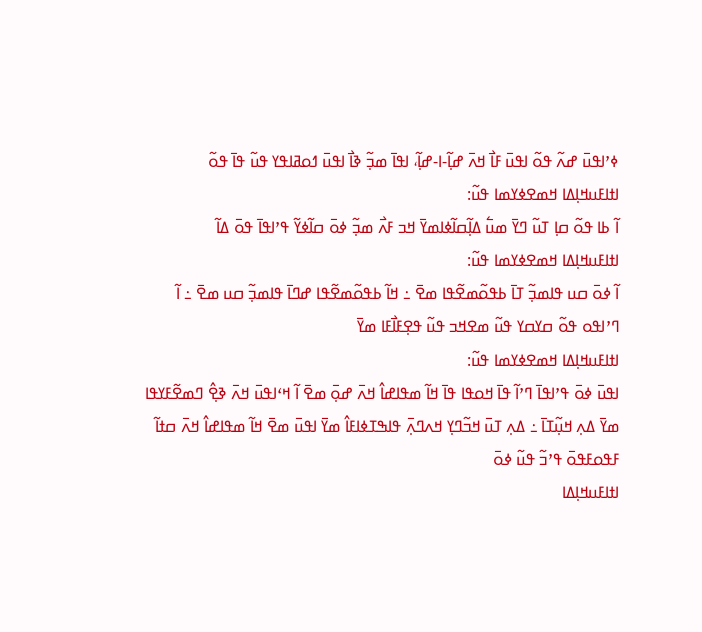ߦߴߊߟߎ߫ ߝߍ߬ ߟߋ߬ ߊߟߎ߫ ߓߊ߯ ߞߍ߫ ߝߊ߲߬-ߊ-ߝߊ߲߬، ߊߟߊ߫ ߘߏ߲߬ ߢߊ߯ ߊߟߎ߫ ߗߋߥߊߟߌ ߟߎ߬ ߟߊ߫ ߟߋ߬
ߊߙߊߓߎߞߊ߲ߡߊ ߞߘߐߦߌߘߊ ߟߎ߬:
ߊ߬ ߕߊ ߟߋ߬ ߛߊ߲ ߠߎ߬ ߣߌ߫ ߘߎ߱ ߡߊ߲߬ߛߊ߬ߦߊߘߌ߫ ߞߏ ߓߍ߯ ߘߏ߲߬ ߦߋ߫ ߛߊ߬ߦߌ߬ ߟߴߊߟߊ߫ ߟߋ߫ ߡߊ߬
ߊߙߊߓߎߞߊ߲ߡߊ ߞߘߐߦߌߘߊ ߟߎ߬:
ߊ߬ ߦߋ߫ ߛߎ ߟߊߘߏ߲߬ ߠߊ߫ ߕߟߋ߬ߘߐ߬ߟߊ ߘߐ߫ ߸ ߞߊ߬ ߕߟߋ߬ߘߐ߬ߟߊ ߝߣߊ߫ ߟߊߘߏ߲߬ ߛߎ ߘߐ߫ ߸ ߊ߬ ߣߴߊߟߋ ߟߋ߬ ߛߌߛߌ ߟߎ߬ ߘߐߞߏ ߟߎ߬ ߟߐ߲ߓߊ߯ߓߊ ߘߌ߫
ߊߙߊߓߎߞߊ߲ߡߊ ߞߘߐߦߌߘߊ ߟߎ߬:
ߊߟߎ߫ ߦߋ߫ ߟߴߊߟߊ߫ ߣߴߊ߬ ߟߊ߫ ߞߋߟߊ ߟߊ߫ ߞߊ߬ ߘߟߊߝߊ߮ ߞߍ߫ ߝߋ߲߫ ߘߐ߫ ߊ߬ ߞߵߊߟߎ߫ ߞߍ߫ ߢߐ߲߮ ߣߘߐ߬ߓߌߟߊ ߘߌ߫ ߡߍ߲ ߞߎ߲߬ߠߊ߫ ߸ ߡߍ߲ ߠߎ߫ ߞߏ߬ߣߌ߲ ߞߍߣߍ߲߫ ߟߊߒߠߦߊߓߊ߮ ߘߌ߫ ߊߟߎ߫ ߘߐ߫ ߞߊ߬ ߘߟߊߝߊ߮ ߞߍ߫ ߛߙߊ߬ ߓߟߋߓߟߋ߫ ߟߴߏ߬ ߟߎ߬ ߦߋ߫
ߊߙߊߓߎߞߊ߲ߡߊ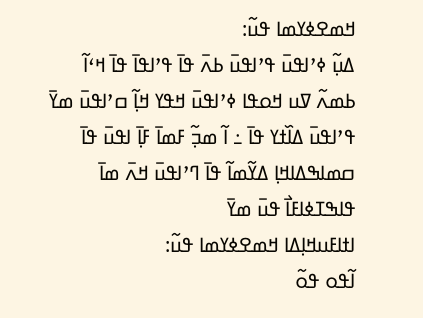ߞߘߐߦߌߘߊ ߟߎ߬:
ߡߎ߲߬ ߦߴߊߟߎ߫ ߟߴߊߟߎ߫ ߕߍ߫ ߟߊ߫ ߟߴߊߟߊ߫ ߟߊ߫ ߞߵߊ߬ ߕߘߍ߬ ߜߎ ߞߋߟߊ ߦߴߊߟߎ߫ ߞߟߌ ߞߊ߲߬ ߛߴߊߟߎ߫ ߘߌ߫ ߟߴߊߟߎ߫ ߡߊ߰ߙߌ ߟߊ߫ ߸ ߊ߬ ߘߏ߲߬ ߓߘߊ߫ ߓߊ߲߫ ߊߟߎ߫ ߟߊ߫ ߛߘߊߒߡߊߞߊ߲ ߡߌ߬ߘߊ߬ ߟߊ߫ ߣߴߊߟߎ߫ ߞߍ߫ ߘߊ߫ ߟߊߒߠߦߊߓߊ߯ ߟߎ߫ ߘߌ߫
ߊߙߊߓߎߞߊ߲ߡߊ ߞߘߐߦߌߘߊ ߟߎ߬:
ߊ߬ߟߋ ߟߋ߬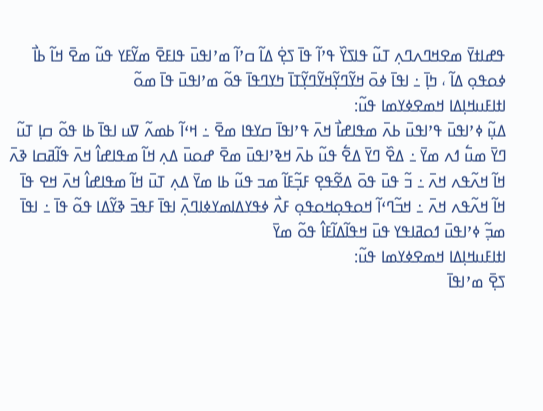ߟߝߊߙߌ߫ ߘߐߞߣߍߣߍ߲ ߠߎ߬ ߟߊߖߌ߰ ߟߴߊ߬ ߟߊ߫ ߖߐ߲߭ ߡߊ߬ ߛߴߊ߬ ߘߴߊߟߎ߫ ߟߊߓߐ߫ ߘߌ߬ߓߌ ߟߎ߬ ߘߐ߫ ߞߊ߬ ߕߊ߯ ߦߋߟߋ߲ ߡߊ߬ ، ߤߊ߲߫ ߸ ߊߟߊ߫ ߦߋ߫ ߞߌ߬ߣߌ߲߬ߞߌ߬ߣߌ߲߬ߠߊ߫ ߤߌߣߟߊ߫ ߟߋ߬ ߘߴߊߟߎ߫ ߟߊ߫ ߘߋ߬
ߊߙߊߓߎߞߊ߲ߡߊ ߞߘߐߦߌߘߊ ߟߎ߬:
ߡߎ߲߬ ߦߴߊߟߎ߫ ߟߴߊߟߎ߫ ߕߍ߫ ߘߟߊߝߊ߯ ߞߍ߫ ߟߴߊߟߊ߫ ߛߌߟߊ ߘߐ߫ ߸ ߞߵߊ߬ ߕߘߍ߬ ߜߎ ߊߟߊ߫ ߕߊ ߟߋ߬ ߛߊ߲ ߠߎ߬ ߣߌ߫ ߘߎ߱ ߗߍ ߘߌ߫ ߸ ߡߐ߰ ߣߌ߫ ߡߐ߱ ߟߎ߬ ߕߍ߫ ߞߢߴߊߟߎ߫ ߘߐ߫ ߝߋߎ߫ ߡߍ߲ ߞߊ߬ ߘߟߊߝߊ߮ ߞߍ߫ ߟߊ߬ߥߛߊ ߢߍ߫ ߞߊ߬ ߞߍ߬ߟߍ ߞߍ߫ ߸ ߏ߬ ߟߎ߫ ߟߋ߫ ߡߐ߬ߟߐ߲ ߓߏ߲߬ߓߊ߬ ߘߏ ߟߎ߬ ߕߊ ߘߌ߫ ߡߍ߲ ߠߎ߫ ߞߊ߬ ߘߟߊߝߊ߮ ߞߍ߫ ߞߐ ߟߊ߫ ߞߊ߬ ߞߍ߬ߟߍ ߞߍ߫ ߸ ߞߏ߬ߣߵߊ߬ ߞߋߟߋ߲ߞߋߟߋ߲ ߓߍ߯ ߦߟߌߡߊߘߌߦߊߣߍ߲߫ ߊߟߊ߫ ߓߟߏ߫ ߢߌ߬ߡߊ ߟߋ߬ ߟߊ߫ ߸ ߊߟߊ߫ ߘߏ߲߬ ߦߴߊߟߎ߫ ߗߋߥߊߟߌ ߟߎ߫ ߞߟߊ߬ߡߊ߬ߓߊ߮ ߟߋ߬ ߘߌ߫
ߊߙߊߓߎߞߊ߲ߡߊ ߞߘߐߦߌߘߊ ߟߎ߬:
ߖߐ߲߫ ߘߴߊߟߊ߫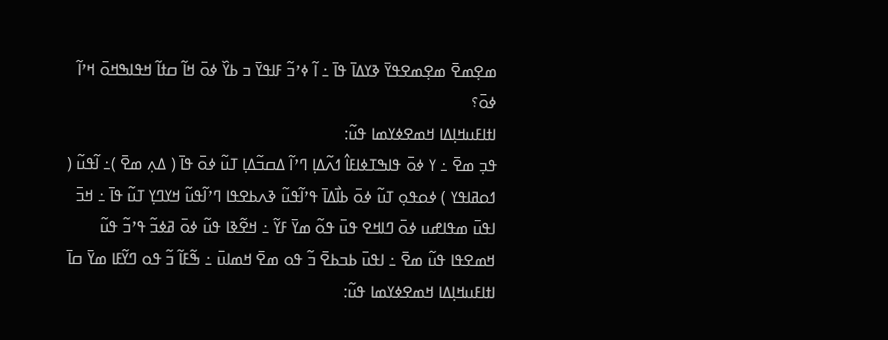ߘߐ߲ߘߐ߫ ߘߐ߲ߘߐߟߌ߫ ߢߌߡߊ߫ ߟߊ߫ ߸ ߊ߬ ߦߴߏ߬ ߓߊߟߌ߫ ߏ ߕߌ߰ ߦߋ߫ ߞߊ߬ ߛߙߊ߬ ߞߟߊߒߞߋ߫ ߞߴߊ߬ ߦߋ߫؟
ߊߙߊߓߎߞߊ߲ߡߊ ߞߘߐߦߌߘߊ ߟߎ߬:
ߟߏ߲ ߘߐ߫ ߸ ߌ ߦߋ߫ ߟߊߒߠߦߊߓߊ߮ ߗߍ߬ߡߊ߲ ߣߴߊ߬ ߡߛߏ߬ߡߊ߲ ߠߎ߬ ߦߋ߫ ߟߊ߫ ( ߡߍ߲ ߘߐ߫ )߸ ߊ߬ߟߎ߬ ( ߗߋߥߊߟߌ ) ߦߋߟߋ߲ ߠߎ߬ ߦߋ߫ ߕߊ߯ߡߊ߫ ߟߴߊ߬ߟߎ߬ ߢߍߕߐߟߊ ߣߴߊ߬ߟߎ߬ ߞߌߣߌ߲ ߠߎ߬ ߟߊ߫ ߸ ߞߏ߫ ߊߟߎ߫ ߘߟߊߝߎ ߦߋ߫ ߣߊߞߐ ߟߎ߫ ߟߋ߬ ߘߌ߫ ߓߌ߬ ߸ ߞߐ߬ߢߊ ߟߎ߬ ߦߋ߫ ߥߦߏ߬ ߟߴߏ߬ ߟߎ߬ ߞߘߐߟߊ ߟߎ߬ ߘߐ߫ ߸ ߊߟߎ߫ ߕߏߕߐ߫ ߏ߬ ߟߋ ߘߐ߫ ߞߘߊߎ߫ ߸ ߒ߬ߓߊ߬ ߏ߬ ߟߋ ߣߌ߬ߓߊ ߘߌ߫ ߛߊ߫
ߊߙߊߓߎߞߊ߲ߡߊ ߞߘߐߦߌߘߊ ߟߎ߬: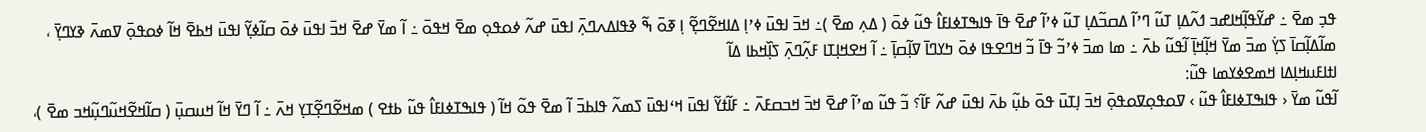ߟߏ߲ ߘߐ߫ ߸ ߝߌ߬ߟߊ߲߬ߞߊߝߏ ߗߍ߬ߡߊ߲ ߠߎ߬ ߣߴߊ߬ ߡߛߏ߬ߡߊ߲ ߠߎ߬ ߦߴߊ߬ ߝߐ߫ ߟߊ߫ ߟߊߒߠߦߊߓߊ߮ ߟߎ߬ ߦߋ߫ ( ߡߍ߲ ߘߐ߫ )߸ ߞߏ߫ ߊߟߎ߫ ߦߴߊ߲ ߡߊߞߐ߬ߣߐ߲߬ ߊ߲ ߧߋ߫ ߒ߬ ߢߟߊߡߍߣߍ߲߫ ߊߟߎ߫ ߝߍ߬ ߦߋߟߋ߲ ߘߐ߫ ߞߟߋ߫ ߸ ߊ߬ ߘߌ߫ ߝߐ߫ ߞߏ߫ ߊߟߎ߫ ߦߋ߫ ߛߊ߬ߦߌ߲߬ ߊߟߎ߫ ߞߕߐ߫ ߞߊ߬ ߦߋߟߋ߲߫ ߜߘߍ߫ ߢߌߣߌ߲߫ ، ߘߊ߬ߡߊ߲߬ߛߊ߫ ߖߌ߲߭ ߘߏ߫ ߘߌ߫ ߞߊ߲߬ߞߊ߲߫ ߊ߬ߟߎ߬ ߕߍ߫ ߸ ߘߊ ߘߏ߫ ߦߴߏ߬ ߟߊ߫ ߏ߬ ߞߣߐߟߊ ߦߋ߫ ߤߌߣߊ߫ ߜߊ߲߬ߛߊ߲߫ ߸ ߊ߬ ߞߐߞߊ߲ߠߊ ߓߍ߲߬ߣߍ߲߫ ߖߊ߲߰ߞߕߊ ߡߊ߬
ߊߙߊߓߎߞߊ߲ߡߊ ߞߘߐߦߌߘߊ ߟߎ߬:
ߊ߬ߟߎ߬ ߘߌ߫ ‹ ߟߊߒߠߦߊߓߊ߮ ߟߎ߬ › ߜߋߟߋ߲ߜߋߟߋ߲߫ ߞߏ߫ ߊ߲ߠߎ߫ ߟߋ߫ ߕߎ߲߬ ߕߍ߫ ߊߟߎ߫ ߝߍ߬ ߓߊ߬؟ ߏ߬ ߟߎ߬ ߘߴߊ߬ ߝߐ߫ ߞߏ߫ ߞߏߛߓߍ߫ ߸ ߓߊ߬ߙߌ߬ ߊߟߎ߫ ߞߵߊߟߎ߫ ߖߘߍ߬ ߟߊߕߏ߫ ߊ߬ ߘߐ߫ ߟߋ߬ ߞߊ߬ ( ߟߊߒߠߦߊߓߊ߮ ߟߎ߬ ߕߙߐ ) ߘߞߐ߬ߣߐ߲߬ߠߌ߲ ߞߍ߫ ߸ ߊ߬ ߣߌ߫ ߞߊ߬ ߞߎߛߎ߲߫ ( ߛߊ߬ߞߐ߬ߞߎ߬ߣߎ߲߬ߞߏ ߘߐ߫ )،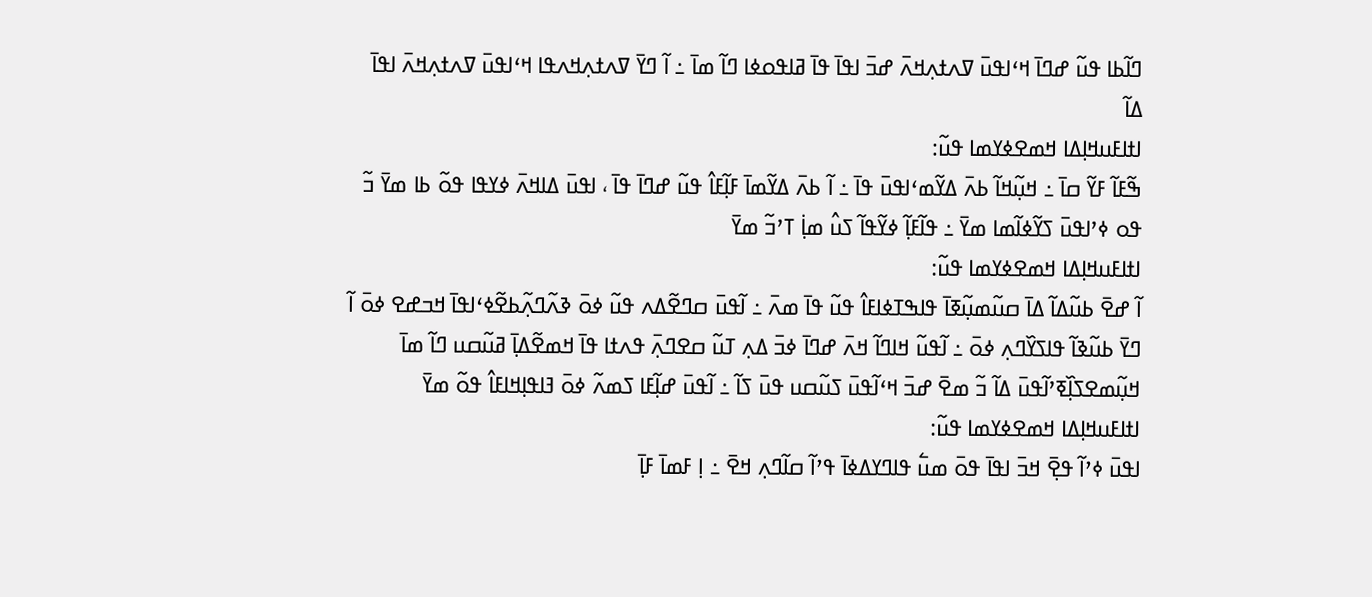ߣߊ߬ߕߊ ߟߎ߬ ߝߣߊ߫ ߞߵߊߟߎ߫ ߜߍߙߍ߲ߞߍ߫ ߝߏ߫ ߊߟߊ߫ ߟߊ߫ ߥߊߟߋߦߊ ߣߊ߬ ߘߊ߫ ߸ ߊ߬ ߣߌ߫ ߜߍߙߍ߲ߞߍߟߊ ߞߵߊߟߎ߫ ߜߍߙߍ߲ߞߍ߫ ߊߟߊ߫ ߡߊ߬
ߊߙߊߓߎߞߊ߲ߡߊ ߞߘߐߦߌߘߊ ߟߎ߬:
ߒ߬ߓߊ߬ ߓߌ߬ ߛߊ߫ ߸ ߞߎ߲߬ߞߊ߬ ߕߍ߫ ߡߌ߬ߘߵߊߟߎ߫ ߟߊ߫ ߸ ߊ߬ ߕߍ߫ ߡߌ߬ߘߊ߫ ߓߊ߲߬ߓߊ߮ ߟߎ߬ ߝߣߊ߫ ߟߊ߫ ، ߊߟߎ߫ ߡߊߞߍ߫ ߦߌߟߊ ߟߋ߬ ߕߊ ߘߌ߫ ߏ߬ ߟߋ ߦߴߊߟߎ߫ ߖߌ߬ߦߊ߬ߘߊ ߘߌ߫ ߸ ߟߊ߬ߓߊ߲߬ ߦߌ߬ߟߊ߬ ߖߎ߮ ߘߊ߲߭ ߠߴߏ߬ ߘߌ߫
ߊߙߊߓߎߞߊ߲ߡߊ ߞߘߐߦߌߘߊ ߟߎ߬:
ߊ߬ ߝߐ߫ ߕߎ߬ߡߊ߬ ߡߊ߫ ߛߎ߬ߘߎ߲߬ߧߊ߫ ߟߊߒߠߦߊߓߊ߮ ߟߎ߬ ߟߊ߫ ߘߍ߫ ߸ ߊ߬ߟߎ߫ ߛߣߐ߬ߡߍ ߟߎ߬ ߦߋ߫ ߢߍ߬ߣߍ߲߬ߕߐ߬ߦߵߊߟߊ߫ ߞߏߝߐ ߦߋ߫ ߊ߬ ߣߌ߫ ߕߎ߬ߢߊ߬ ߟߊߖߌ߰ߣߍ߲ ߦߋ߫ ߸ ߊ߬ߟߎ߬ ߞߊߣߊ߬ ߞߍ߫ ߝߣߊ߫ ߦߏ߫ ߡߍ߲ ߠߎ߬ ߛߐߣߍ߲߫ ߟߍߙߊ ߟߊ߫ ߞߘߐ߬ߡߊ߲߫ ߥߎ߬ߛߎ ߣߊ߬ ߘߊ߫ ߞߎ߲߬ߘߐߖߊ߲߰ߧߴߊ߬ߟߎ߫ ߡߊ߬ ߏ߬ ߘߐ߫ ߝߏ߫ ߞߵߊ߬ߟߎ߫ ߖߎ߬ߛߎ ߟߎ߫ ߖߊ߬ ߸ ߊ߬ߟߎ߫ ߝߊ߲߬ߓߊ ߖߘߍ߬ ߦߋ߫ ߔߊߟߊ߲ߞߊߓߊ߮ ߟߋ߬ ߘߌ߫
ߊߙߊߓߎߞߊ߲ߡߊ ߞߘߐߦߌߘߊ ߟߎ߬:
ߊߟߎ߫ ߦߴߊ߬ ߟߐ߲߫ ߞߏ߫ ߊߟߊ߫ ߟߋ߫ ߘߎ߱ ߟߊߣߌߡߦߊ߫ ߟߴߊ߬ ߛߊ߬ߣߍ߲ ߞߐ߫ ߸ ߊ߲ ߓߘߊ߫ ߓߊ߲߫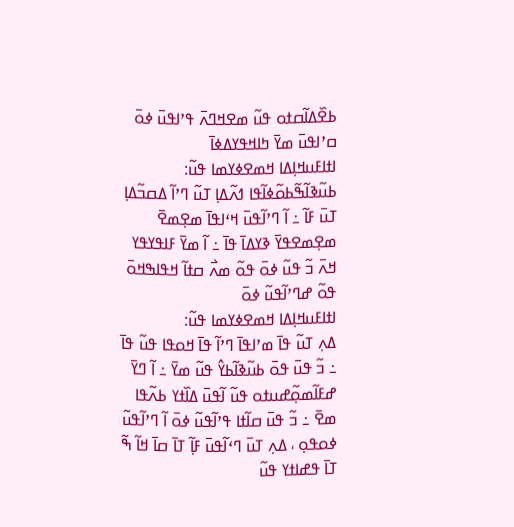ߕߐ߰ߡߊ߬ߛߙߋ ߟߎ߬ ߘߐߞߣߍ߫ ߟߴߊߟߎ߫ ߦߋ߫ ߛߴߊߟߎ߫ ߘߌ߫ ߤߊߞߟߌߡߦߊ߫
ߊߙߊߓߎߞߊ߲ߡߊ ߞߘߐߦߌߘߊ ߟߎ߬:
ߕߎ߬ߢߊ߬ߒ߬ߕߋ߬ߦߊ߬ߟߊ ߗߍ߬ߡߊ߲ ߠߎ߬ ߣߴߊ߬ ߡߛߏ߬ߡߊ߲ ߠߎ߫ ߓߊ߬ ߸ ߊ߬ ߣߴߊ߬ߟߎ߫ ߞߵߊߟߊ߫ ߘߐ߲ߘߐ߫ ߘߐ߲ߘߐߟߌ߫ ߢߌߡߊ߫ ߟߊ߫ ߸ ߊ߬ ߘߌ߫ ߓߊߟߌߟߌ ߞߍ߫ ߏ߬ ߟߎ߬ ߦߋ߫ ߟߋ߬ ߘߍ߯ ߛߙߊ߬ ߞߟߊߒߞߋ߫ ߟߋ߬ ߝߣߴߊ߬ߟߎ߬ ߦߋ߫
ߊߙߊߓߎߞߊ߲ߡߊ ߞߘߐߦߌߘߊ ߟߎ߬:
ߡߍ߲ ߠߎ߬ ߟߊ߫ ߘߴߊߟߊ߫ ߣߴߊ߬ ߟߊ߫ ߞߋߟߊ ߟߎ߬ ߟߊ߫ ߸ ߏ߬ ߟߎ߫ ߟߋ߫ ߕߎ߬ߢߊ߬ߕߌ߮ ߟߎ߬ ߘߌ߫ ߸ ߊ߬ ߣߌ߫ ߝߓߊ߬ߘߋ߲߬ߝߎߙߋ ߟߎ߬ ߊ߬ߟߎ߫ ߡߊ߰ߙߌ ߕߍ߬ߟߊ ߘߐ߫ ߸ ߏ߬ ߟߎ߫ ߛߊ߬ߙߊ ߟߴߊ߬ߟߎ߬ ߦߋ߫ ߊ߬ ߣߴߊ߬ߟߎ߬ ߦߋߟߋ߲ ، ߡߍ߲ ߠߎ߫ ߣߵߊ߬ߟߎ߫ ߓߊ߲߬ ߠߊ߫ ߛߊ߫ ߞߊ߬ ߒ߬ ߠߊ߫ ߟߝߊߙߌ ߟߎ߬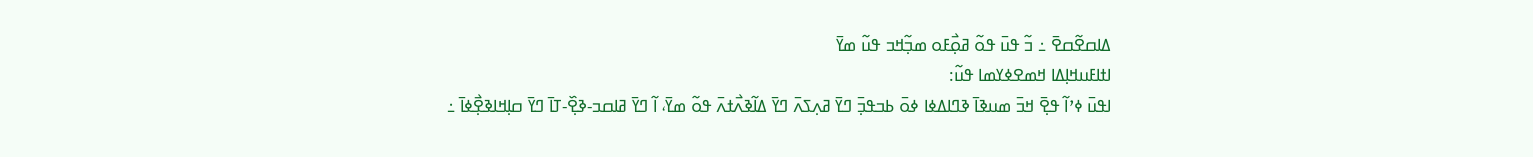ߡߊߛߐ߬ߛߐ߫ ߸ ߏ߬ ߟߎ߫ ߟߋ߬ ߥߋ߲߯ߓߋ ߘߏ߲߬ߞߏ ߟߎ߬ ߘߌ߫
ߊߙߊߓߎߞߊ߲ߡߊ ߞߘߐߦߌߘߊ ߟߎ߬:
ߊߟߎ߫ ߦߴߊ߬ ߟߐ߲߫ ߞߏ߫ ߘߎߢߊ߫ ߢߣߊߡߦߊ ߦߋ߫ ߕߏߟߏ߲߫ ߣߌ߫ ߥߍ߲ߖߍ߫ ߣߌ߫ ߡߊ߬ߢߍ߯ߙߍ߫ ߟߋ߬ ߘߌ߫، ߊ߬ ߣߌ߫ ߥߊߛߏ-ߢߐ߲߰-ߠߊ߫ ߣߌ߫ ߛߊ߲ߞߊߢߐ߲߯ߦߊ߫ ߸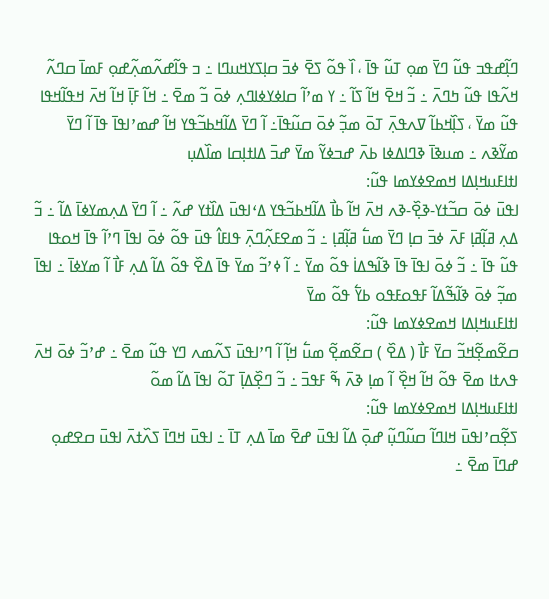ߣߊ߲߬ߝߟߏ ߟߎ߬ ߣߌ߫ ߘߋ߲ ߠߎ߬ ߟߊ߫ ، ߊ߰ ߟߋ߬ ߖߐ߫ ߦߏ߫ ߛߊ߲ߖߌߞߎߣߊ ߸ ߏ ߟߊ߬ߝߍ߬ߘߍ߲߬ߝߋ߲ ߓߘߊ߫ ߛߣߍ߬ ߞߍ߬ߟߊ ߟߎ߬ ߤߣߍ߫ ߸ ߏ߬ ߞߐ߫ ߞߊ߬ ߖߊ߬ ߸ ߌ ߘߴߊ߬ ߛߊߦߌߦߊߣߍ߲ ߦߋ߫ ߏ߬ ߘߐ߫ ߸ ߞߊ߬ ߓߊ߲߫ ߞߊ߬ ߞߍ߫ ߞߟߊ߬ߞߟߊ ߟߎ߬ ߘߌ߫ ، ߖߊ߲߰ߞߕߊ߬ ߜߍߟߍ߲߫ ߠߋ߫ ߘߏ߲߬ ߦߋ߫ ߛߎ߬ߟߊ߫߸ ߊ߬ ߣߌ߫ ߡߊ߬ߞߕߏ߬ߟߌ ߞߊ߬ ߝߘߴߊߟߊ߫ ߟߊ߫ ߊ߬ ߣߌ߫ ߘߌ߬ߢߍ ߸ ߘߎߢߊ߫ ߢߣߊߡߦߊ ߕߍ߫ ߝߏߦߌ߬ ߘߌ߫ ߝߏ߫ ߡߊߙߊ߲ߛߊ ߘߊ߰ߡߎ߲
ߊߙߊߓߎߞߊ߲ߡߊ ߞߘߐߦߌߘߊ ߟߎ߬:
ߊߟߎ߫ ߦߋ߫ ߛߏ߬ߙߌ-ߢߐ߲߰-ߢߍ ߞߍ߫ ߞߊ߬ ߕߊ߯ ߡߊ߬ߞߕߏ߬ߟߌ ߡߵߊߟߎ߫ ߡߊ߰ߙߌ ߝߍ߬ ߸ ߊ߬ ߣߌ߫ ߡߍ߲ߘߌߦߊ߫ ߡߊ߬ ߸ ߏ߬ ߡߍ߲ ߥߊ߲߬ߥߊ߲ ߓߍ߫ ߦߏ߫ ߛߊ߲ ߣߌ߫ ߘߎ߱ ߥߊ߲߬ߥߊ߲ ߸ ߏ߬ ߘߐߓߍ߲߬ߣߍ߲߫ ߟߊߓߊ߮ ߟߎ߫ ߟߋ߬ ߦߋ߫ ߊߟߊ߫ ߣߴߊ߬ ߟߊ߫ ߞߋߟߊ ߟߎ߬ ߟߊ߫ ߸ ߏ߬ ߦߋ߫ ߊߟߊ߫ ߟߊ߫ ߢߊ߬ߒߡߊ߭ ߟߋ߬ ߘߌ߫ ߸ ߊ߬ ߦߴߏ߬ ߘߌ߫ ߟߊ߫ ߡߐ߰ ߟߋ߬ ߡߊ߬ ߡߍ߲ ߓߊ߯ ߊ߬ ߘߌߦߊ߫ ߸ ߊߟߊ߫ ߘߏ߲߬ ߦߋ߫ ߢߊ߬ߒ߬ߡߊ߬ ߓߟߋߓߟߋ ߕߌ߱ ߟߋ߬ ߘߌ߫
ߊߙߊߓߎߞߊ߲ߡߊ ߞߘߐߦߌߘߊ ߟߎ߬:
ߛߐ߬ߘߐ߲߬ߞߏ߬ ߛߌ߫ ߓߊ߯ ( ߡߐ߰ ) ߛߐ߬ߘߐ߲߬ ߘߎ߱ ߞߊ߲߬ ߊ߬ ߣߴߊߟߎ߫ ߖߍ߬ߘߍ ߣߌ ߟߎ߬ ߘߐ߫ ߸ ߝߴߏ߬ ߦߋ߫ ߞߍ߫ ߟߍߙߊ ߘߐ߫ ߟߋ߬ ߞߊ߬ ߞߐ߲߰ ߊ߬ ߘߊ߲ ߢߍ߫ ߒ߬ ߓߟߏ߫ ߸ ߏ߬ ߣߐ߲߰ߡߊ߲߫ ߠߋ߬ ߊߟߊ߫ ߡߊ߬ ߘߋ߬
ߊߙߊߓߎߞߊ߲ߡߊ ߞߘߐߦߌߘߊ ߟߎ߬:
ߖߐ߲߬ߛߴߊߟߎ߫ ߞߊߣߊ߬ ߛߎ߬ߣߎ߲߬ ߝߋ߲߫ ߡߊ߬ ߊߟߎ߫ ߝߐ߫ ߘߊ߫ ߡߍ߲ ߠߊ߫ ߸ ߊߟߎ߫ ߞߣߊ߫ ߖߍ߰ߙߍ߫ ߊߟߎ߫ ߛߐߝߋ߲ ߝߣߊ߫ ߘߐ߫ ߸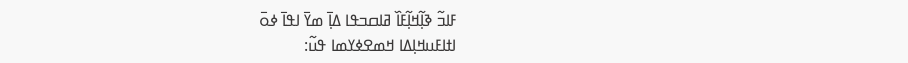ߓߊߏ߬ ߢߊ߲߬ߞߊ߲߬ߓߊ߰ ߥߊߛߏߟߊ ߡߊ߲߫ ߘߌ߫ ߊߟߊ߫ ߦߋ߫
ߊߙߊߓߎߞߊ߲ߡߊ ߞߘߐߦߌߘߊ ߟߎ߬: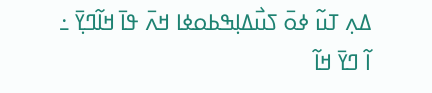ߡߍ߲ ߠߎ߬ ߦߋ߫ ߖߎ߯ߡߊ߲ߒߕߋߦߊ ߞߍ߫ ߟߊ߫ ߞߊ߬ߣߌ߲߫ ߸ ߊ߬ ߣߌ߫ ߞߊ߬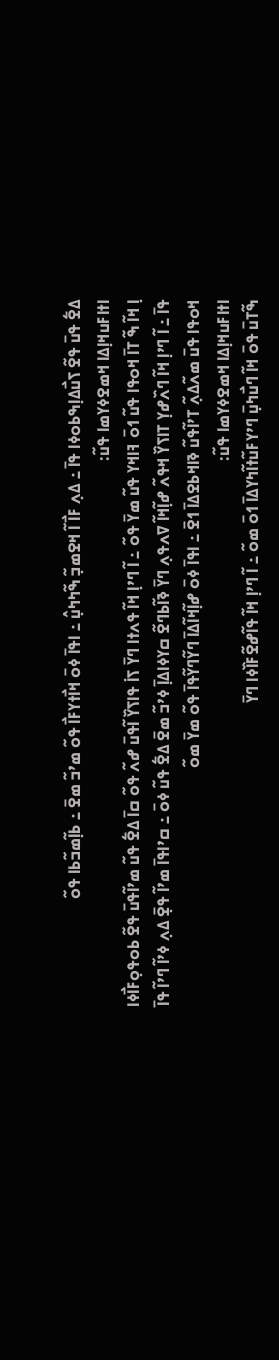ߡߐ߱ ߟߎ߫ ߟߐ߬ ߖߎ߯ߡߊ߲ߒߕߋߦߊ ߟߊ߫ ߸ ߡߍ߲ ߓߊ߯ ߊ߬ ߞߐߘߏ߲߬ ߒ߬ߤߤߎ߲߮ ߸ ߊߟߊ߫ ߦߋ߫ ߞߊ߯ߙߌߓߊ߯ ߟߋ߬ ߘߴߏ߬ ߘߐ߫ ߸ ߕߊ߲߬ߘߏ߬ߕߊ ߟߋ߬
ߊߙߊߓߎߞߊ߲ߡߊ ߞߘߐߦߌߘߊ ߟߎ߬:
ߊ߲ ߞߊ߬ ߒ߬ ߠߊ߫ ߞߋߟߊ ߟߎ߬ ߗߋ߫ ߔߊߞߌ ߟߎ߬ ߘߌ߫ ߟߋ߬ ߸ ߊ߬ ߣߴߊ߲ ߞߊ߬ ߟߍߙߊ ߣߌ߫ ߖߊ߭ ߟߊߖߌ߰ ߊ߬ߟߎ߫ ߝߍ߬ ߟߋ߬ ߛߊ߫ ߡߐ߱ ߟߎ߬ ߘߴߊ߬ߟߎ߫ ߟߐ߬ ߕߋߟߋ߲ߓߊ߯ߦߊ ߟߊ߫ ߸ ߊ߬ ߣߴߊ߲ ߞߊ߬ ߣߍ߰ߝߌ߲ ߠߊߖߌ߰ ߞߟߍ߬ ߝߊ߲߬ߞߊ߬ ߜߍߟߍ߲ ߣߌ߫ ߢߊ߬ߕߣߐ߬ ߛߌߦߊߡߊ߲߫ ߦߴߏ߬ ߘߐ߫ ߡߐ߱ ߟߎ߬ ߦߋ߫ ߸ ߛߴߊߟߊ߫ ߘߴߊ߬ ߟߐ߲߫ ߡߍ߲ ߦߴߊ߬ ߣߴߊ߬ ߟߊ߫ ߞߋߟߊ ߟߎ߫ ߘߍ߬ߡߍ߲߬ ߠߴߊ߬ߟߎ߬ ߢߊߞߕߐߡߊ߫ ߗߐ߫ ߸ ߊߟߊ߫ ߦߋ߫ ߝߊ߲߬ߞߊ߬ߡߊ߫ ߣߌ߬ߣߌ߬ߟߊ߫ ߟߋ߬ ߘߌ߫ ߘߋ߬
ߊߙߊߓߎߞߊ߲ߡߊ ߞߘߐߦߌߘߊ ߟߎ߬:
ߒ߬ߠߎ߫ ߟߋ߫ ߞߊ߬ ߣߎ߯ߤߎ߲߫ ߣߴߌߓߎ߬ߙߊ߬ߤߌߡߊ߫ ߗߋ߫ ߘߋ߬ ߸ ߊ߬ ߣߴߊ߲ ߞߊ߬ ߟߊ߬ߝߐ߬ߓߊ߰ߦߊ ߣߌ߫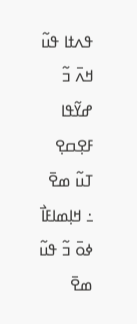ߟߍߙߊ ߟߎ߬ ߞߍ߫ ߏ߬ ߝߌ߬ߟߊ ߓߐ߲ߛߐ߲ ߠߎ߬ ߘߐ߫ ߸ ߞߊ߲ߘߊߓߊ߯ ߦߋ߫ ߏ߬ ߟߎ߬ ߘߐ߫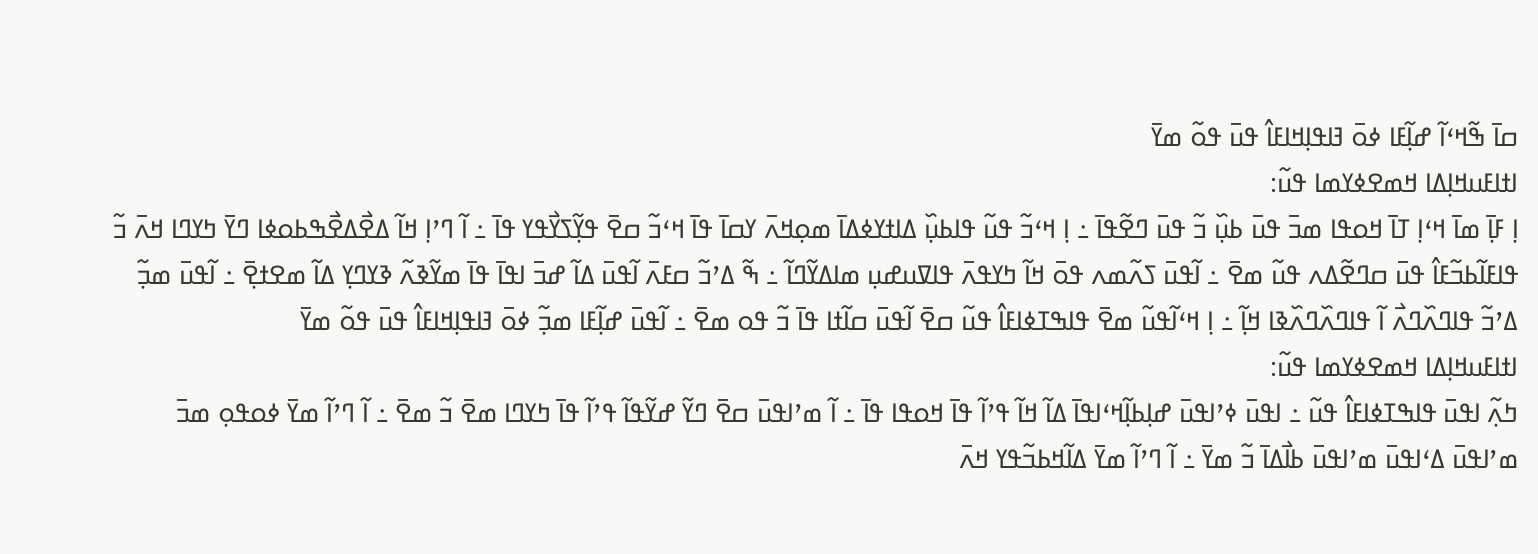ߛߊ߫ ߒ߬ߞߵߊ߬ ߝߊ߲߬ߓߊ ߦߋ߫ ߔߊߟߊ߲ߞߊߓߊ߮ ߟߎ߫ ߟߋ߬ ߘߌ߫
ߊߙߊߓߎߞߊ߲ߡߊ ߞߘߐߦߌߘߊ ߟߎ߬:
ߊ߲ ߓߊ߲߫ ߘߊ߫ ߞߵߊ߲ ߠߊ߫ ߞߋߟߊ ߘߏ߫ ߟߎ߫ ߕߎ߲߰ ߏ߬ ߟߎ߫ ߣߐ߬ߟߊ߫ ߸ ߊ߲ ߞߵߏ߬ ߟߎ߬ ߟߊߕߎ߲߰ ߡߊߙߌߦߡߊ߫ ߘߋ߲ߞߍ߫ ߌߛߊ߫ ߟߊ߫ ߞߵߏ߬ ߛߐ߫ ߟߌ߲߬ߖߌ߯ߟߌ ߟߊ߫ ߸ ߊ߬ ߣߴߊ߲ ߞߊ߬ ߡߐ߯ߡߐ߯ߒߕߋߦߊ ߣߌ߫ ߤߌߣߊ ߞߍ߫ ߏ߬ ߟߊߓߊ߬ߕߏ߬ߓߊ߮ ߟߎ߫ ߛߣߐ߬ߡߍ ߟߎ߬ ߘߐ߫ ߸ ߊ߬ߟߎ߫ ߖߍ߬ߘߍ ߟߋ߫ ߞߊ߬ ߤߌߟߍ߫ ߟߊߜߎߝߎ߲ ߘߊߡߌ߬ߣߊ߬ ߸ ߒ߬ ߡߴߏ߬ ߛߓߍ߫ ߊ߬ߟߎ߫ ߡߊ߬ ߝߏ߫ ߊߟߊ߫ ߟߊ߫ ߘߌ߬ߢߍ߬ ߢߌߣߌ߲ ߡߊ߬ ߘߐߙߐ߲߫ ߸ ߊ߬ߟߎ߫ ߘߏ߲߬ ߡߴߏ߬ ߟߊߣߍ߰ߣߍ߯ ߊ߬ ߟߊߣߍ߰ߣߍ߰ߢߊ ߞߊ߲߬ ߸ ߊ߲ ߞߵߊ߬ߟߎ߬ ߘߐ߫ ߟߊߒߠߦߊߓߊ߮ ߟߎ߬ ߛߐ߫ ߊ߬ߟߎ߫ ߛߊ߬ߙߊ ߟߊ߫ ߏ߬ ߟߋ ߘߐ߫ ߸ ߊ߬ߟߎ߫ ߝߊ߲߬ߓߊ ߘߏ߲߬ ߦߋ߫ ߔߊߟߊ߲ߞߊߓߊ߮ ߟߎ߫ ߟߋ߬ ߘߌ߫
ߊߙߊߓߎߞߊ߲ߡߊ ߞߘߐߦߌߘߊ ߟߎ߬:
ߤߍ߲߬ ߊߟߎ߫ ߟߊߒߠߦߊߓߊ߮ ߟߎ߬ ߸ ߊߟߎ߫ ߦߴߊߟߎ߫ ߝߊ߲ߕߊ߲߬ߞߵߊߟߊ߫ ߡߊ߬ ߞߊ߬ ߟߴߊ߬ ߟߊ߫ ߞߋߟߊ ߟߊ߫ ߸ ߊ߬ ߘߴߊߟߎ߫ ߛߐ߫ ߣߌ߬ ߝߌ߬ߟߊ߬ ߟߴߊ߬ ߟߊ߫ ߤߌߣߊ ߘߐ߫ ߏ߬ ߘߐ߫ ߸ ߊ߬ ߣߴߊ߬ ߘߌ߫ ߦߋߟߋ߲ ߘߏ߫ ߘߴߊߟߎ߫ ߡߵߊߟߎ߫ ߘߴߊߟߎ߫ ߕߊ߯ߡߊ߫ ߏ߬ ߘߌ߫ ߸ ߊ߬ ߣߴߊ߬ ߘߌ߫ ߡߊ߬ߞߕߏ߬ߟߌ ߞߍ߫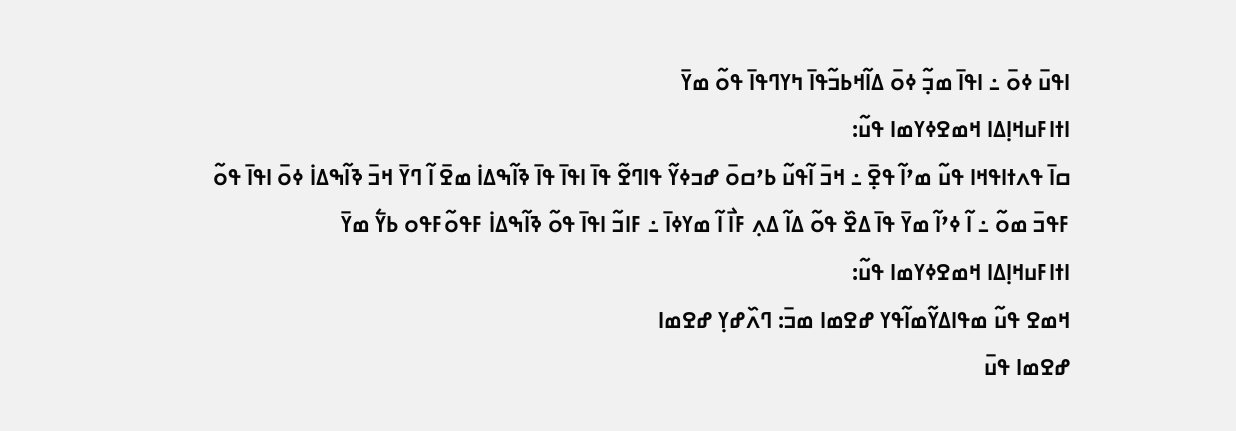ߊߟߎ߫ ߦߋ߫ ߸ ߊߟߊ߫ ߘߏ߲߬ ߦߋ߫ ߡߊ߬ߞߕߏ߬ߟߊ߫ ߤߌߣߟߊ߫ ߟߋ߬ ߘߌ߫
ߊߙߊߓߎߞߊ߲ߡߊ ߞߘߐߦߌߘߊ ߟߎ߬:
ߛߊ߫ ߟߍߙߊߟߞߊ ߟߎ߬ ߘߴߊ߬ ߟߐ߲߫ ߸ ߞߏ߫ ߊ߬ߟߎ߬ ߕߴߛߋ߫ ߝߏߦߌ߬ ߟߊߣߐ߬ ߟߊ߫ ߊߟߊ߫ ߟߊ߫ ߢߊ߬ߒߡߊ߭ ߘߐ߫ ߊ߬ ߣߌ߫ ߞߏ߫ ߢߊ߬ߒߡߊ߭ ߦߋ߫ ߊߟߊ߫ ߟߋ߬ ߓߟߏ߫ ߘߋ߬ ߸ ߊ߬ ߦߴߊ߬ ߘߌ߫ ߟߊ߫ ߡߐ߰ ߟߋ߬ ߡߊ߬ ߡߍ߲ ߓߊ߯ ߊ߬ ߘߌߦߊ߫ ߸ ߓߊߏ߬ ߊߟߊ߫ ߟߋ߬ ߢߊ߬ߒߡߊ߭ ߓߟߋ߬ߓߟߋ ߕߌ߱ ߘߌ߫
ߊߙߊߓߎߞߊ߲ߡߊ ߞߘߐߦߌߘߊ ߟߎ߬:
ߞߘߐ ߟߎ߬ ߘߟߊߡߌ߬ߘߊ߬ߟߌ ߝߐߘߊ ߘߏ߫: ߣߍ߰ߝߌ߲ ߝߐߘߊ
ߝߐߘߊ ߟߎ߫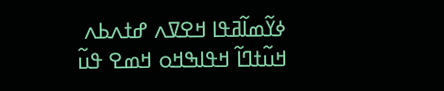ߦߌ߬ߘߊ߬ߥߟߊ ߞߐߜߍ ߝߙߍߕߍ
ߞߎ߬ߙߣߊ߬ ߞߟߊߒߞߋ ߞߘߐ ߟߎ߬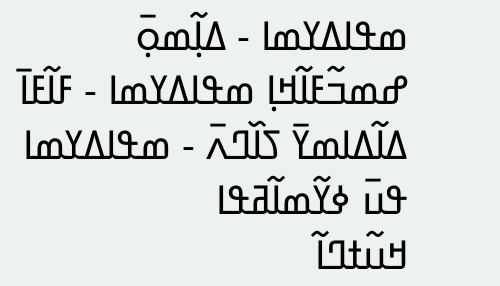ߘߟߊߡߌߘߊ - ߡߊ߲߬ߘߋ߲߫ ߝߘߏ߬ߓߊ߬ߞߊ߲ ߘߟߊߡߌߘߊ - ߓߊ߬ߓߊ߫ ߡߊ߬ߡߊߘߌ߫ ߖߊ߰ߣߍ߫ - ߘߟߊߡߌߘߊ ߟߎ߫ ߦߌ߬ߘߊ߬ߥߟߊ
ߞߎ߬ߙߣߊ߬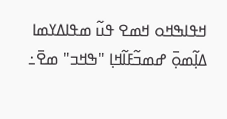ߞߟߊߒߞߋ ߞߘߐ ߟߎ߬ ߘߟߊߡߌߘߊ ߡߊ߲߬ߘߋ߲߫ ߝߘߏ߬ߓߊ߬ߞߊ߲ "ߒߞߏ" ߘߐ߫߸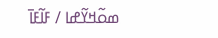ߘߋ߬ߞߌ߬ߝߊ / ߓߊ߬ߓߊ߫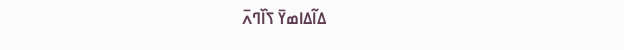ߡߊ߬ߡߊߘߌ߫ ߖߊ߰ߣߍ߫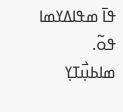ߟߊ߫ ߘߟߊߡߌߘߊ ߟߋ߬.
ߘߊߕߎ߲߯ߠߌ߲